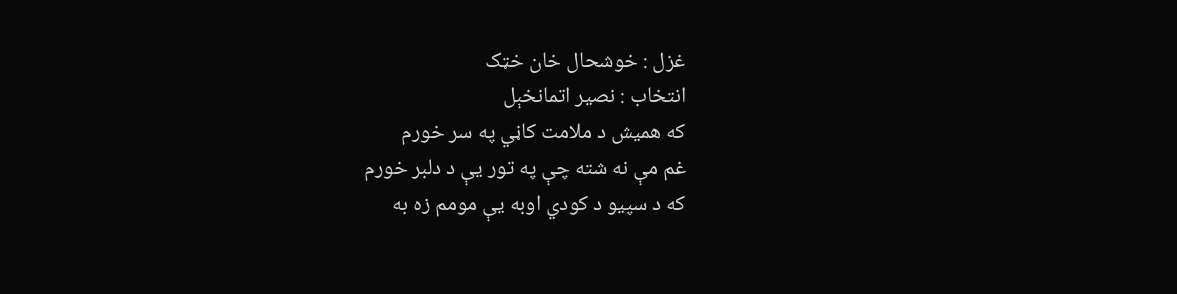غزل : خوشحال خان خټک
انتخاب : نصیر اتمانخېل
که همیش د ملامت کاڼي په سر خورم
غم مې نه شته چې په تور یې د دلبر خورم
که د سپیو د کودي اوبه یې مومم زه به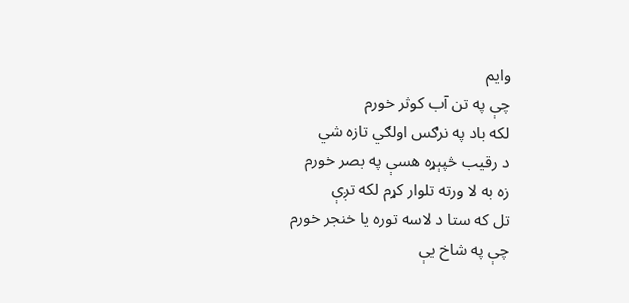وایم
چې په تن آب کوثر خورم
لکه باد په نرګس اولګي تازه شي
د رقیب څپېړه هسې په بصر خورم
زه به لا ورته تلوار کړم لکه تږې
تل که ستا د لاسه توره یا خنجر خورم
چې په شاخ یې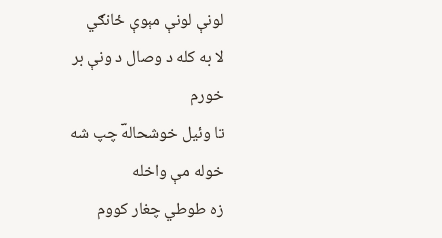لونې لونې مېوې ځانګي
لا به کله د وصال د ونې بر خورم
تا وئیل خوشحالهؔ چپ شه خوله مې واخله
زه طوطي چغار کووم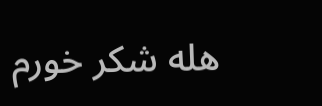هله شکر خورم